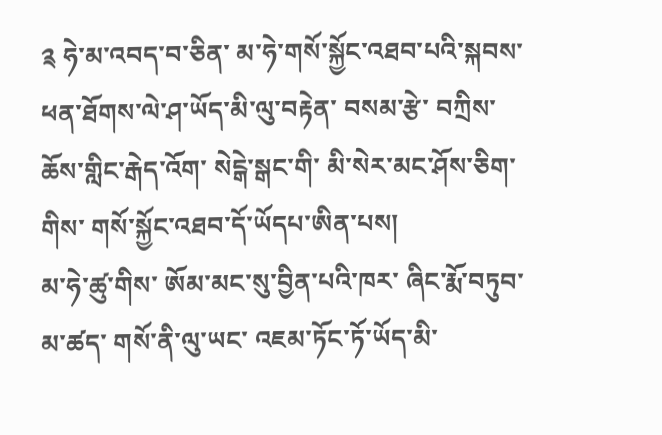༉ ཧེ་མ་འབད་བ་ཅིན་ མ་ཧེ་གསོ་སྐྱོང་འཐབ་པའི་སྐབས་ ཕན་ཐོགས་ལེ་ཤ་ཡོད་མི་ལུ་བརྟེན་ བསམ་རྩེ་ བཀྲིས་ཆོས་གླིང་རྒེད་འོག་ སེངྒེ་སྒང་གི་ མི་སེར་མང་ཤོས་ཅིག་གིས་ གསོ་སྐྱོང་འཐབ་དོ་ཡོདཔ་ཨིན་པས།
མ་ཧེ་ཚུ་གིས་ ཨོམ་མང་སུ་བྱིན་པའི་ཁར་ ཞིང་རྨོ་བཏུབ་མ་ཚད་ གསོ་ནི་ལུ་ཡང་ འཇམ་ཏོང་ཏོ་ཡོད་མི་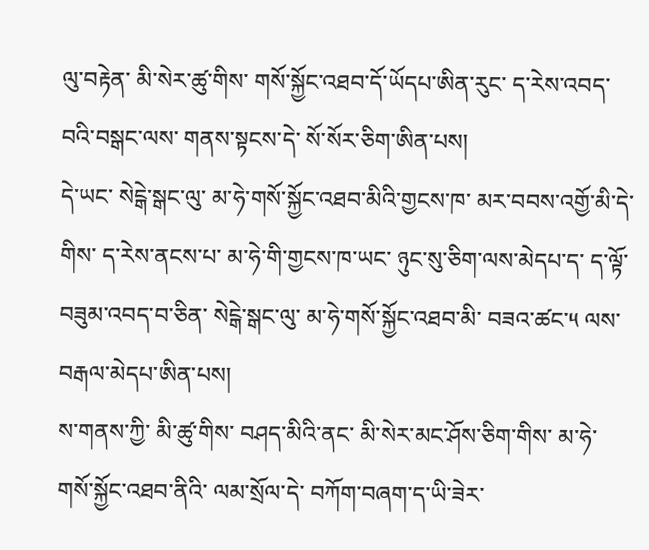ལུ་བརྟེན་ མི་སེར་ཚུ་གིས་ གསོ་སྐྱོང་འཐབ་དོ་ཡོདཔ་ཨིན་རུང་ ད་རེས་འབད་བའི་བསྒང་ལས་ གནས་སྟངས་དེ་ སོ་སོར་ཅིག་ཨིན་པས།
དེ་ཡང་ སེངྒེ་སྒང་ལུ་ མ་ཧེ་གསོ་སྐྱོང་འཐབ་མིའི་གྱངས་ཁ་ མར་བབས་འགྱོ་མི་དེ་གིས་ ད་རེས་ནངས་པ་ མ་ཧེ་གི་གྱངས་ཁ་ཡང་ ཉུང་སུ་ཅིག་ལས་མེདཔ་ད་ ད་ལྟོ་བཟུམ་འབད་བ་ཅིན་ སེངྒེ་སྒང་ལུ་ མ་ཧེ་གསོ་སྐྱོང་འཐབ་མི་ བཟའ་ཚང་༥ ལས་བརྒལ་མེདཔ་ཨིན་པས།
ས་གནས་ཀྱི་ མི་ཚུ་གིས་ བཤད་མིའི་ནང་ མི་སེར་མང་ཤོས་ཅིག་གིས་ མ་ཧེ་གསོ་སྐྱོང་འཐབ་ནིའི་ ལམ་སྲོལ་དེ་ བཀོག་བཞག་ད་ཡི་ཟེར་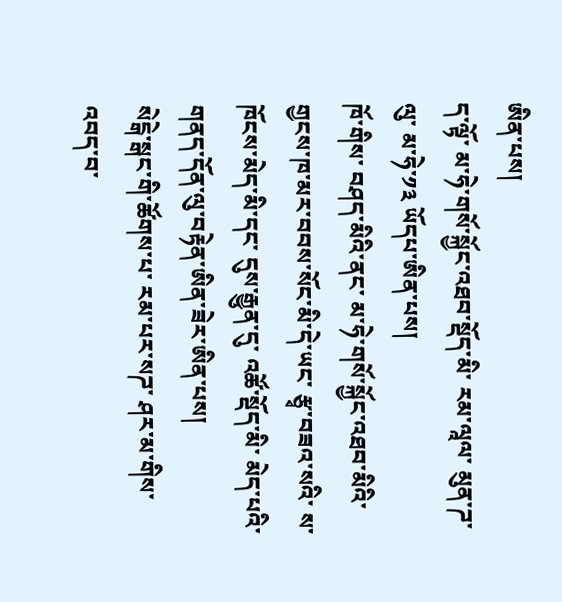ཨིན་པས།
ད་ལྟོ་ མ་ཧེ་གསོ་སྐྱོང་འཐབ་སྡོད་མི་ རམ་ལཱལ་ མུན་ཌ་ལུ་ མ་ཧེ་༡༣ ཡོདཔ་ཨིན་པས།
ཁོ་གིས་ བཤད་མིའི་ནང་ མ་ཧེ་གསོ་སྐྱོང་འཐབ་མིའི་ གྱངས་ཁ་མར་བབས་སོང་མི་དེ་ཡང་ རྩྭ་བཟའ་སའི་ ས་ཁོངས་མེད་མི་དང་ དུས་རྒྱུན་དུ་ འཚོ་སྡོད་མི་ མེད་པའི་གནད་དོན་ལུ་བརྟེན་ཨིན་ཟེར་ཨིན་པས།
སེངྒེ་སྒང་གི་ཚོགས་པ་ རམ་པར་སཌ་ ཤར་མ་གིས་འབད་བ་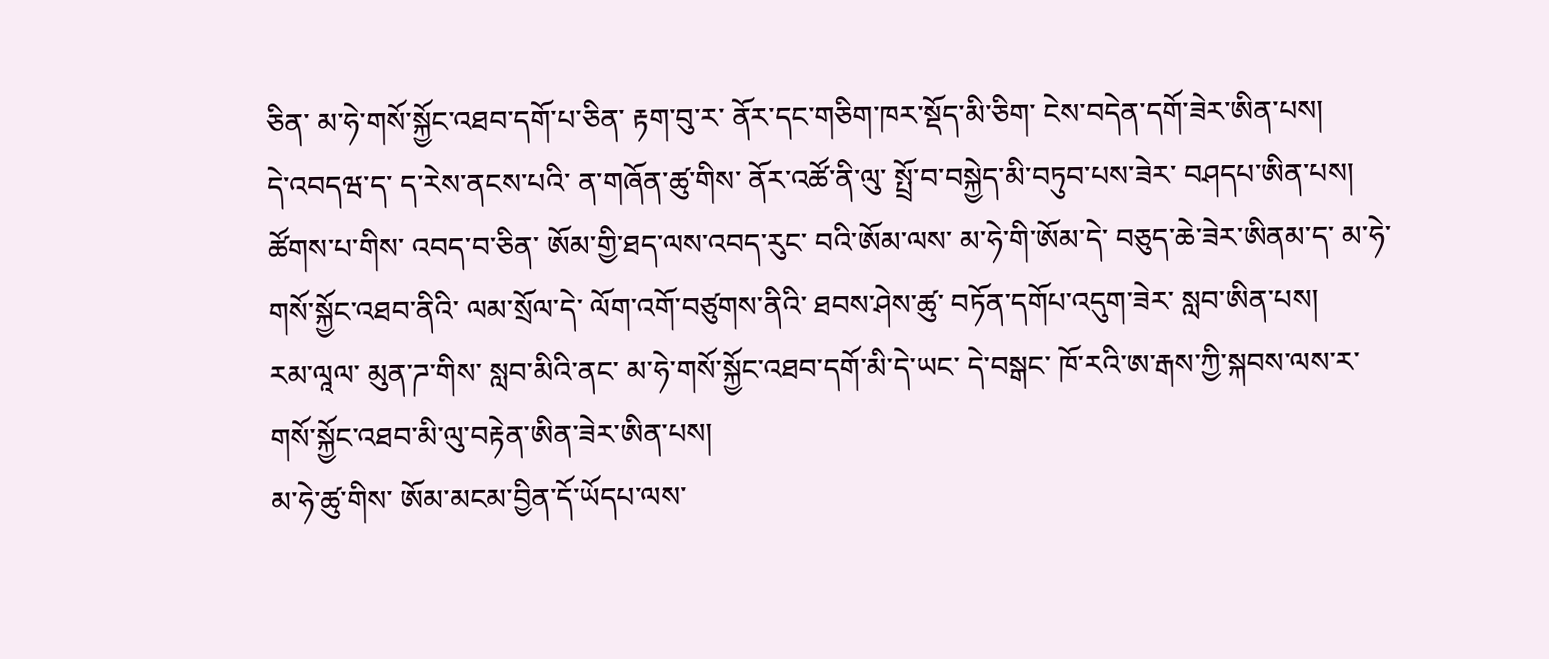ཅིན་ མ་ཧེ་གསོ་སྐྱོང་འཐབ་དགོ་པ་ཅིན་ རྟག་བུ་ར་ ནོར་དང་གཅིག་ཁར་སྡོད་མི་ཅིག་ ངེས་བདེན་དགོ་ཟེར་ཨིན་པས།
དེ་འབདཝ་ད་ ད་རེས་ནངས་པའི་ ན་གཞོན་ཚུ་གིས་ ནོར་འཚོ་ནི་ལུ་ སྤྲོ་བ་བསྐྱེད་མི་བཏུབ་པས་ཟེར་ བཤདཔ་ཨིན་པས།
ཚོགས་པ་གིས་ འབད་བ་ཅིན་ ཨོམ་གྱི་ཐད་ལས་འབད་རུང་ བའི་ཨོམ་ལས་ མ་ཧེ་གི་ཨོམ་དེ་ བཅུད་ཆེ་ཟེར་ཨིནམ་ད་ མ་ཧེ་གསོ་སྐྱོང་འཐབ་ནིའི་ ལམ་སྲོལ་དེ་ ལོག་འགོ་བཙུགས་ནིའི་ ཐབས་ཤེས་ཚུ་ བཏོན་དགོཔ་འདུག་ཟེར་ སླབ་ཨིན་པས།
རམ་ལཱལ་ མུན་ཌ་གིས་ སླབ་མིའི་ནང་ མ་ཧེ་གསོ་སྐྱོང་འཐབ་དགོ་མི་དེ་ཡང་ དེ་བསྒང་ ཁོ་རའི་ཨ་རྒས་ཀྱི་སྐབས་ལས་ར་ གསོ་སྐྱོང་འཐབ་མི་ལུ་བརྟེན་ཨིན་ཟེར་ཨིན་པས།
མ་ཧེ་ཚུ་གིས་ ཨོམ་མངམ་བྱིན་དོ་ཡོདཔ་ལས་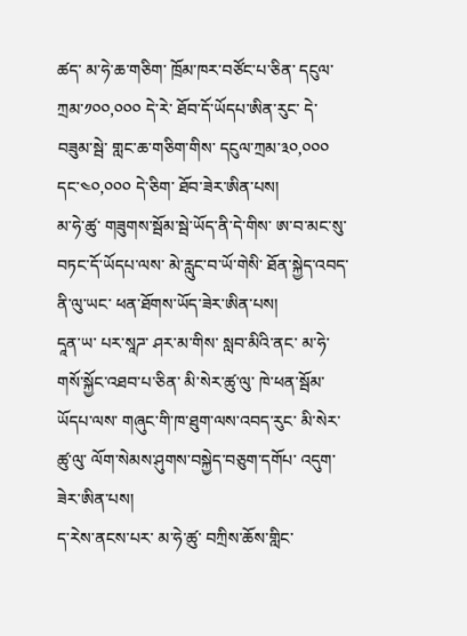ཚད་ མ་ཧེ་ཆ་གཅིག་ ཁྲོམ་ཁར་བཙོང་པ་ཅིན་ དངུལ་ཀྲམ་༡༠༠,༠༠༠ དེ་རེ་ ཐོབ་དོ་ཡོདཔ་ཨིན་རུང་ དེ་བཟུམ་སྦེ་ གླང་ཆ་གཅིག་གིས་ དངུལ་ཀྲམ་༣༠,༠༠༠ དང་༤༠,༠༠༠ དེ་ཅིག་ ཐོབ་ཟེར་ཨིན་པས།
མ་ཧེ་ཚུ་ གཟུགས་སྦོམ་སྦེ་ཡོད་ནི་དེ་གིས་ ཨ་བ་མང་སུ་བཏང་དོ་ཡོདཔ་ལས་ མེ་རླུང་བ་ཡོ་གེསི་ ཐོན་སྐྱེད་འབད་ནི་ལུ་ཡང་ ཕན་ཐོགས་ཡོད་ཟེར་ཨིན་པས།
དཱན་ཡ་ པར་སཱཌ་ ཤར་མ་གིས་ སླབ་མིའི་ནང་ མ་ཧེ་གསོ་སྐྱོང་འཐབ་པ་ཅིན་ མི་སེར་ཚུ་ལུ་ ཁེ་ཕན་སྦོམ་ཡོདཔ་ལས་ གཞུང་གི་ཁ་ཐུག་ལས་འབད་རུང་ མི་སེར་ཚུ་ལུ་ ལོག་སེམས་ཤུགས་བསྐྱེད་བཅུག་དགོཔ་ འདུག་ཟེར་ཨིན་པས།
ད་རེས་ནངས་པར་ མ་ཧེ་ཚུ་ བཀྲིས་ཆོས་གླིང་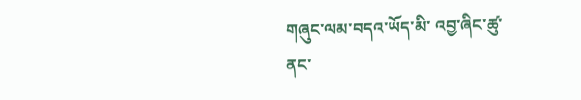གཞུང་ལམ་བདའ་ཡོད་མི་ འབྱ་ཞིང་ཚུ་ནང་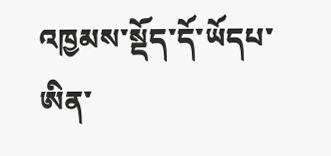འཁྱམས་སྡོད་དོ་ཡོདཔ་ཨིན་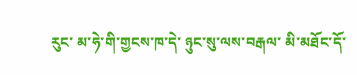རུང་ མ་ཧེ་གི་གྱངས་ཁ་དེ་ ཉུང་སུ་ལས་བརྒལ་ མི་མཐོང་དོ་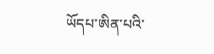ཡོདཔ་ཨིན་པའི་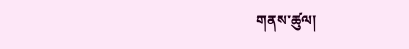གནས་ཚུལ།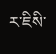ར་ཇིསི་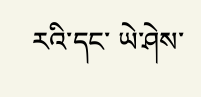རའི་དང་ ཡེ་ཤེས་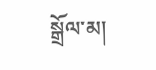སྒྲོལ་མ།